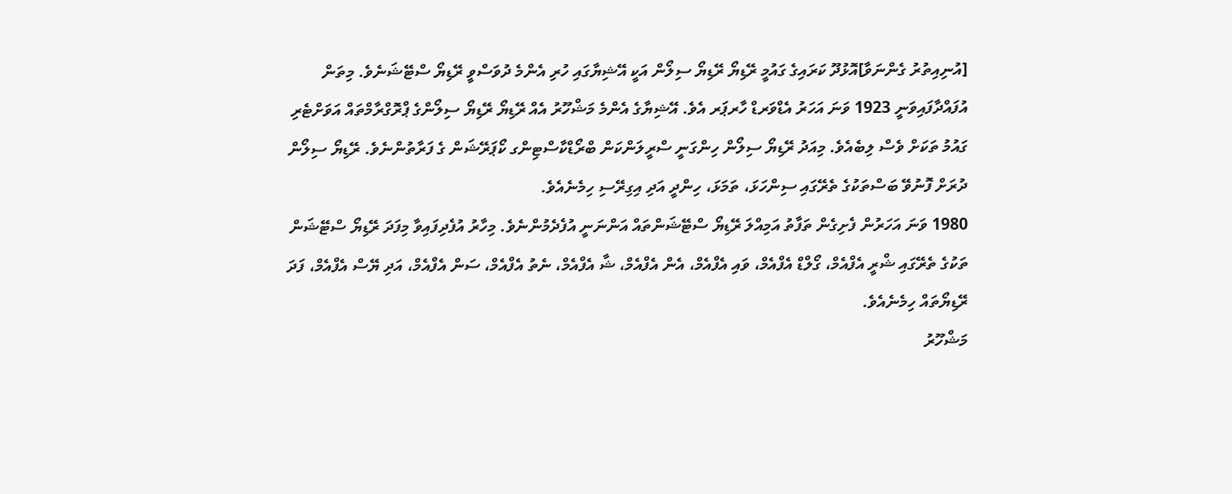[އުނިއިތުރު ގެންނަވާ]އޮޅުދޫ ކަރައިގެ ގައުމީ ރޭޑިޔޯ ރޭޑިޔޯ ސިލޯން އަކީ އޭޝިޔާގައި ހުރި އެންމެ ދުވަސްވީ ރޭޑިޔޯ ސްޓޭޝަނެވެ. މިތަން އުފައްދާފައިވަނީ 1923 ވަނަ އަހަރު އެޑްވަރޑް ހާރޕަރ އެވެ. އޭޝިޔާގެ އެންމެ މަޝްހޫރު އެއް ރޭޑިޔޯ ރޭޑިޔޯ ސިލޯންގެ ޕްރޮގްރާމްތައް އަވަށްޓެރި ގައުމު ތަކަށް ވެސް ލިބެއެވެ. މިއަދު ރޭޑިޔޯ ސިލޯން ހިންގަނީ ސްރީލަންކަން ބްރޯޑްކާސްޓިންގ ކޯޕަރޭޝަން ގެ ފަރާތުންނެވެ. ރޭޑިޔޯ ސިލޯން ދުރަށް ފޮނުވޭ ބަސްތަކުގެ ތެރޭގައި ސިންހަޅަ، ތަމަޅަ، ހިންދީ އަދި އިގިރޭސި ހިމެނެއެވެ.
1980 ވަނަ އަހަރުން ފެށިގެން ތަފާތު އަމިއްލަ ރޭޑިޔޯ ސްޓޭޝަންތައް އަންނަނީ އުފެދެމުންނެވެ. މިހާރު އުފެދިފައިވާ މިފަދަ ރޭޑިޔޯ ސްޓޭޝަން ތަކުގެ ތެރޭގައި ޝްރީ އެފްއެމް، ގޯލްޑް އެފްއެމް، ވައި އެފްއެމް، އެން އެފްއެމް، ޝާ އެފްއެމް، ނެތު އެފްއެމް، ސަން އެފްއެމް، އަދި ޔޭސް އެފްއެމް، ފަދަ ރޭޑިޔޯތައް ހިމެނެއެވެ.
މަޝްހޫރު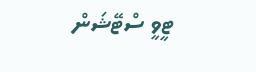ޓީވީ ސްޓޭޝަން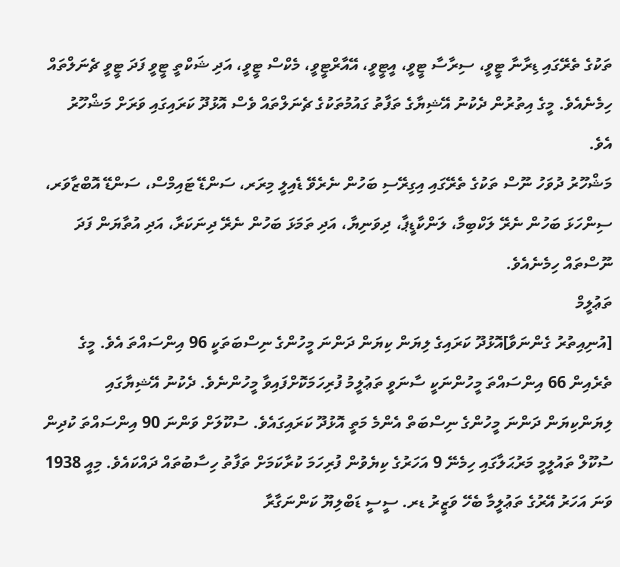ތަކުގެ ތެރޭގައި ޑިރާނާ ޓީވީ، ސިރާސާ ޓީވީ، އީޓީވީ، އޭއާރްޓީވީ، މެކްސް ޓީވީ، އަދި ޝަކްތީ ޓީވީ ފަދަ ޓީވީ ޗެނަލްތައް ހިމެނެއެވެ. މީގެ އިތުރުން ދެކުނު އޭޝިޔާގެ ތަފާތު ގައުމުތަކުގެ ޗެނަލްތައް ވެސް އޮޅުދޫ ކަރައިގައި ވަރަށް މަޝްހޫރު އެވެ.
މަޝްހޫރު ދުވަހު ނޫސް ތަކުގެ ތެރޭގައި އިގިރޭސި ބަހުން ނެރެވޭ ޑެއިލީ މިރަރ، ސަންޑޭ ޓައިމްސް، ސަންޑޭ އޮބްޒާވަރ، ސިންހަޅަ ބަހުން ނެރޭ ލަކްބިމާ، ލަންކާޑީޕާ، ދިވަނިޔާ، އަދި ތަމަޅަ ބަހުން ނެރޭ ދިނަކަރާ، އަދި އުތާޔަން ފަދަ ނޫސްތައް ހިމެނެއެވެ.
ތަޢުލީމް
[އުނިއިތުރު ގެންނަވާ]އޮޅުދޫ ކަރައިގެ ލިޔަން ކިޔަން ދަންނަ މީހުންގެ ނިސްބަތަކީ 96 އިންސައްތަ އެވެ. މީގެ ތެރެއިން 66 އިންސައްތަ މީހުންނަކީ ސާނަވީ ތަޢުލީމު ފުރިހަމަކޮށްފައިވާ މީހުންނެވެ. ދެކުނު އޭޝިޔާގައި ލިޔަންކިޔަން ދަންނަ މީހުންގެ ނިސްބަތް އެންމެ މަތީ އޮޅުދޫ ކަރައިގައެވެ. ސުކޫލަށް ވަންނަ 90 އިންސައްތަ ކުދިން ސުކޫލް ތައުލީމީ މަރުޙަލާގައި ހިމެނޭ 9 އަހަރުގެ ކިޔެވުން ފުރިހަމަ ކުރާކަމަށް ތަފާތު ހިސާބުތައް ދައްކައެވެ. މިއީ 1938 ވަނަ އަހަރު އޭރުގެ ތަޢުލީމާ ބެހޭ ވަޒީރު ޑރ. ސީސީ ޑަބްލިޔޫ ކަންނަގާރާ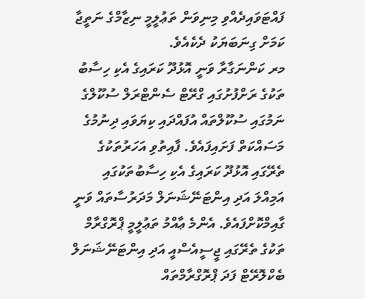ފައްޓަވައިދެއްވި މިނިވަން ތަޢުލީމީ ނިޒާމްގެ ނަތީޖާ ކަމަށް ގިނަބަޔަކު ދެކެއެވެ.
މރ ކަންނަގާރާ ވަނީ އޮޅުދޫ ކަރައިގެ އެކި ހިސާބު ތަކުގެ ރަށްފުށުގައި ގްރޭޓް ސެންޓްރަލް ސުކޫލްގެ ނަމުގައި ސުކޫލްތައް އުފައްދައި ކިޔަވައި ދިނުމުގެ މަސައްކަތް ފަށައިފައެވެ. ފާއިތުވި އަހަރުތަކުގެ ތެރޭގައި އޮޅުދޫ ކަރައިގެ އެކި ހިސާބުތަކުގައި އަމިއްލަ އަދި އިންޓަނޭޝަނަލް މަދަރުސާތައް ވަނީ ގާއިމްކޮށްފައެވެ. އެންމެ ޢާއްމު ތަޢުލީމީ ޕްރޮގްރާމް ތަކުގެ ތެރޭގައި ޖީސީއެސްއީ އަދި އިންޓަނޭޝަނަލް ބެކްލޮރޭޓް ފަދަ ޕްރޮގްރާމްތައް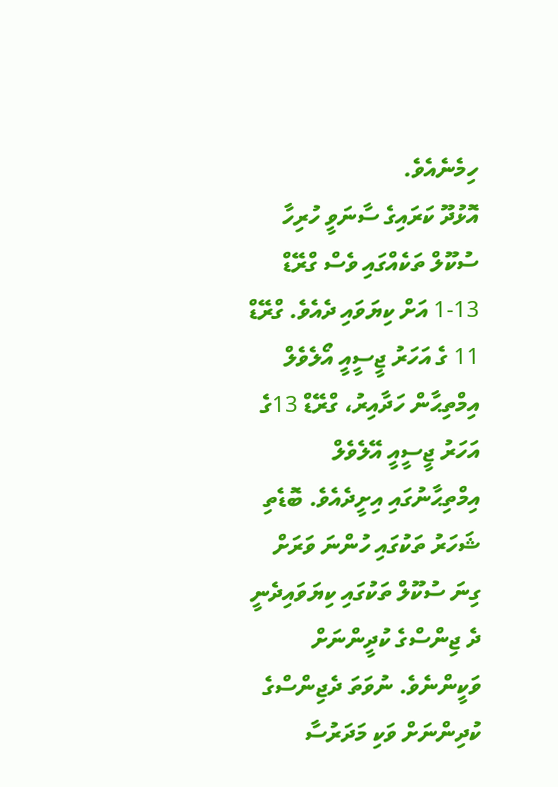ހިމެނެއެވެ.
އޮޅުދޫ ކަރައިގެ ސާނަވީ ހުރިހާ ސުކޫލް ތަކެއްގައި ވެސް ގްރޭޑް 13-1 އަށް ކިޔަވައި ދެއެވެ. ގްރޭޑް 11 ގެ އަހަރު ޖީސީއީ އޯލެވެލް އިމްތިޙާން ހަދާއިރު، ގްރޭޑް 13ގެ އަހަރު ޖީސީއީ އޭލެވެލް އިމްތިޙާނުގައި އިށީދެއެވެ. ބޮޑެތި ޝަހަރު ތަކުގައި ހުންނަ ވަރަށް ގިނަ ސުކޫލް ތަކުގައި ކިޔަވައިދެނީ ދެ ޖިންސްގެ ކުދީންނަށް ވަކީންނެވެ. ނުވަތަ ދެޖިންސްގެ ކުދިންނަށް ވަކި މަދަރުސާ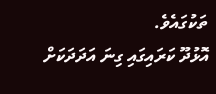ތަކުގައެވެ.
އޮޅުދޫ ކަރައިގައި ގިނަ އަދަދަކަށް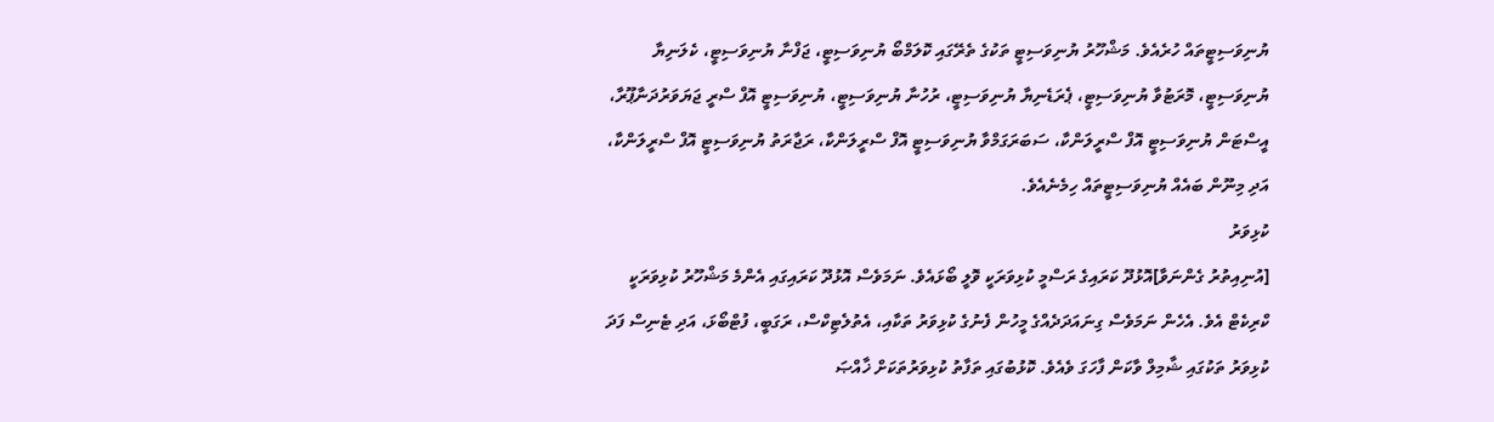ޔުނިވަސިޓީތައް ހުރެއެވެ. މަޝްހޫރު ޔުނިވަސިޓީ ތަކުގެ ތެރޭގައި ކޮލަމްބޯ ޔުނިވަސިޓީ، ޖަފްނާ ޔުނިވަސިޓީ، ކެލަނިޔާ ޔުނިވަސިޓީ، މޮރަޓުވާ ޔުނިވަސިޓީ، ޕެރަޑެނިޔާ ޔުނިވަސިޓީ، ރުހުނާ ޔުނިވަސިޓީ، ޔުނިވަސިޓީ އޮފް ސްރީ ޖަޔަވަރުދަނާޕޫރާ، އީސްޓަން ޔުނިވަސިޓީ އޮފް ސްރީލަންކާ، ސަބަރަގަމްވާ ޔުނިވަސިޓީ އޮފް ސްރީލަންކާ، ރަޖާރަތު ޔުނިވަސިޓީ އޮފް ސްރީލަންކާ، އަދި މިނޫން ބައެއް ޔުނިވަސިޓީތައް ހިމެނެއެވެ.
ކުޅިވަރު
[އުނިއިތުރު ގެންނަވާ]އޮޅުދޫ ކަރައިގެ ރަސްމީ ކުޅިވަރަކީ ވޮލީ ބޯޅައެވެ. ނަމަވެސް އޮޅުދޫ ކަރައިގައި އެންމެ މަޝްހޫރު ކުޅިވަރަކީ ކްރިކެޓް އެވެ. އެހެން ނަމަވެސް ގިނައަދަދެއްގެ މީހުން ފެނުގެ ކުޅިވަރު ތަކާއި، އެތުލެޓިކްސް، ރަގަބީ، ފުޓްބޯޅަ، އަދި ޓެނިސް ފަދަ ކުޅިވަރު ތަކުގައި ޝާމިލް ވާކަން ފާހަގަ ވެއެވެ. ކޮޅުބުގައި ތަފާތު ކުޅިވަރުތަކަށް ޚާއްޞަ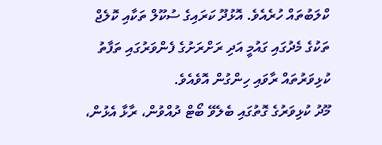ކްލަބުތައް ހުރެއެވެ. އޮޅުދޫ ކަރައިގެ ސުކޫލް ތަކާއި ކޮލެޖް ތަކުގެ މެދުގައި ގައުމީ އަދި ރަށްރަށުގެ ފެންވަރުގައި ތަފާތު ކުޅިވަރުތައް ރާވައި ހިންގުން އޮވެއެވެ.
މޫދު ކުޅިވަރުގެ ގޮތުގައި ބެލެވޭ ބޯޓް ދުއްވުން، ރާޅާ އެޅުން،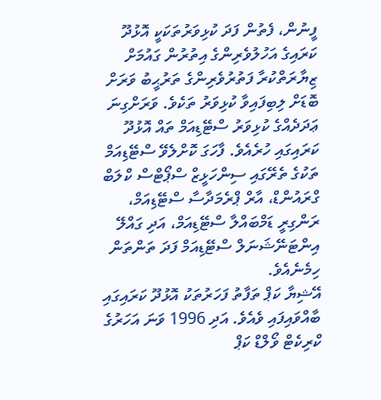ފީނުން، ފެތުން ފަދަ ކުޅިވަރުތަކަކީ އޮޅުދޫ ކަރައިގެ އަހުލުވެރިންގެ އިތުރުން ގައުމަށް ޒިޔާރަތްކުރާ ފަތުރުވެރިންގެ ތަރުޙީބު ވަރަށް ބޮޑަށް ލިބިފައިވާ ކުޅިވަރު ތަކެވެ. ވަރަށްގިނަ ޢަދަދެއްގެ ކުޅިވަރު ސްޓޭޑިއަމް ތައް އޮޅުދޫ ކަރައިގައި ހުރެއެވެ. ފާހަގަ ކޮށްލެވޭ ސްޓޭޑިއަމް ތަކުގެ ތެރޭގައި ސިންހަޅީޒް ސްޕޯޓްސް ކްލަބް ގްރައުންޑް، އާރް ޕްރެމަދާސާ ސްޓޭޑިއަމް، ރަންގިރީ ޑަމްބައްލާ ސްޓޭޑިއަމް، އަދި ގައްލޭ އިންޓަނޭޝަނަލް ސްޓޭޑިއަމް ފަދަ ތަންތަން ހިމެނެއެވެ.
އޭޝިޔާ ކަޕް ތަފާތު ފަހަރުތަކު އޮޅުދޫ ކަރައިގައި ބާއްވައިފައި ވެއެވެ. އަދި 1996 ވަނަ އަހަރުގެ ކްރިކެޓް ވޯލްޑް ކަޕް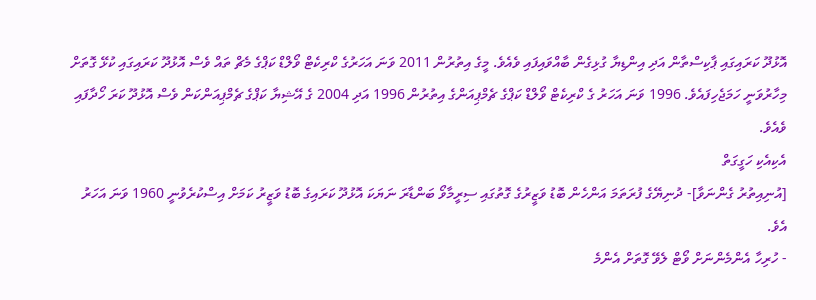އޮޅުދޫ ކަރައިގައި ޕާކިސްތާން އަދި އިންޑިޔާ ގުޅިގެން ބާއްވައިފައި ވެއެވެ. މީގެ އިތުރުން 2011 ވަނަ އަހަރުގެ ކްރިކެޓް ވޯލްޑް ކަޕްގެ މެޗް ތައް ވެސް އޮޅުދޫ ކަރައިގައި ކުޅޭ ގޮތަށް މިހާރުވަނީ ހަމަޖެހިފައެވެ. 1996 ވަނަ އަހަރު ގެ ކްރިކެޓް ވޯލްޑް ކަޕްގެ ޗެމްޕިއަންގެ އިތުރުން 1996 އަދި 2004 ގެ އޭޝިޔާ ކަޕްގެ ޗެމްޕިއަންކަން ވެސް އޮޅުދޫ ކަރަ ހޯދާފައި ވެއެވެ.
އެކިއެކި ހަގީގަތް
[އުނިއިތުރު ގެންނަވާ]- ދުނިޔޭގެ ފުރަތަމަ އަންހެން ބޮޑު ވަޒީރުގެ ގޮތުގައި ސިރީމާވޯ ބަންޑާރަ ނަޔަކަ އޮޅުދޫ ކަރައިގެ ބޮޑު ވަޒީރު ކަމަށް އިސްކުރެވުނީ 1960 ވަނަ އަހަރު އެވެ.
- ހުރިހާ އެންމެންނަށް ވޯޓް ލެވޭ ގޮތަށް އެންމެ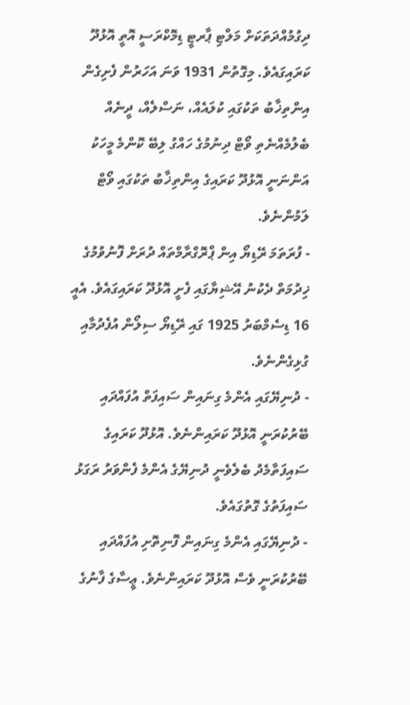ދިގުމުއްދަތަކަށް މަލްޓި ޕާރޓީ ޑިމޮކްރަސީ އޮތީ އޮޅުދޫ ކަރައިގައެވެ. މިގޮތުން 1931 ވަނަ އަހަރުން ފެށިގެން އިންތިޚާބު ތަކުގައި ކުލައެއް، ނަސްލެއް، ދީނެއް ބެލުމެއްނެތި ވޯޓް ދިނުމުގެ ހައްގު ލިބޭ ކޮންމެ މީހަކު އަންނަނީ އޮޅުދޫ ކަރައިގެ އިންތިޚާބު ތަކުގައި ވޯޓް ލަމުންނެވެ.
- ފުރަތަމަ ރޭޑިޔޯ އިން ޕްރޮގްރާމްތައް ދުރަށް ފޮނުވުމުގެ ޚިދުމަތް ދެކުނު އޭޝިޔާގައި ފެށީ އޮޅުދޫ ކަރައިގައެވެ. އެއީ 16 ޑިސެމްބަރު 1925 ގައި ރޭޑިޔޯ ސިލޯން އުފެދުމާއި ގުޅިގެންނެވެ.
- ދުނިޔޭގައި އެންމެ ގިނައިން ސައިފަތް އުފައްދައި ބޭރުކުރަނީ އޮޅުދޫ ކަރައިންނެވެ. އޮޅުދޫ ކަރައިގެ ސައިފަތާމެދު ބެލެވެނީ ދުނިޔޭގެ އެންމެ ފެންވަރު ރަގަޅު ސައިފަތުގެ ގޮތުގައެވެ.
- ދުނިޔޭގައި އެންމެ ގިނައިން ފޮނިތޮށި އުފައްދައި ބޭރުކުރަނީ ވެސް އޮޅުދޫ ކަރައިންނެވެ. ޢީސާގެ ފާނުގެ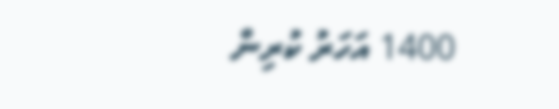1400 އަހަރު ކުރިން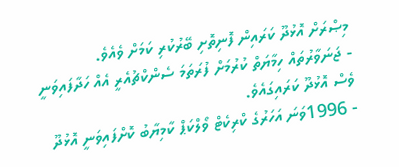މިޞްރަށް އޮޅުދޫ ކަރައިން ފޮނިތޮށި ބޭރުކުރި ކަމަށް ވެއެވެ.
- ޖަނަވާރުތައް ހިމާޔަތް ކުރުމަށް ފުރަތަމަ ސެންކްޗުއެރީ އެއް ހަދާފައިވަނީ ވެސް އޮޅުދޫ ކަރައިގައެވެ.
- 1996ވަނަ އަހަރުގެ ކްރިކެޓް ވޯލްކަޕް ކާމިޔާބު ކޮށްފައިވަނީ އޮޅުދޫ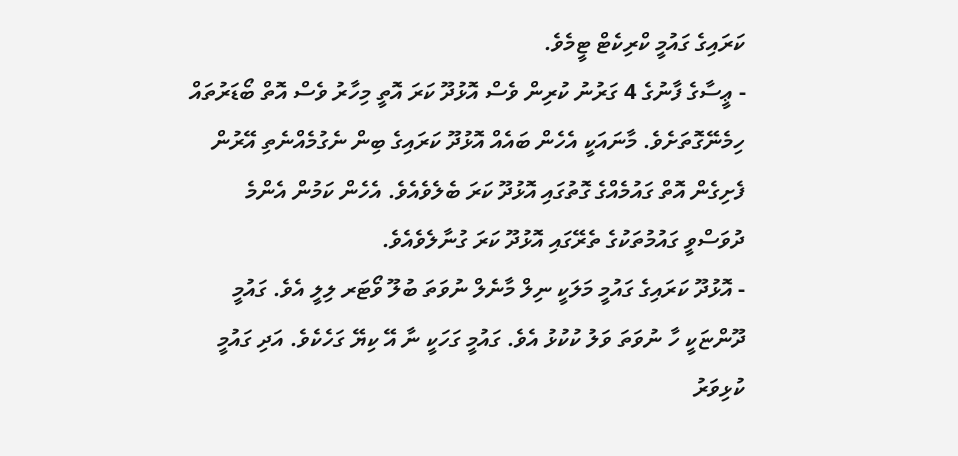ކަރައިގެ ގައުމީ ކްރިކެޓް ޓީމެވެ.
- ޢީސާގެ ފާނުގެ 4 ގަރުނު ކުރިން ވެސް އޮޅުދޫ ކަރަ އޮތީ މިހާރު ވެސް އޮތް ބޯޑަރުތައް ހިމެނޭގޮތަށެވެ. މާނައަކީ އެހެން ބައެއް އޮޅުދޫ ކަރައިގެ ބިން ނެގުމެއްނެތި އޭރުން ފެށިގެން އޮތް ގައުމެއްގެ ގޮތުގައި އޮޅުދޫ ކަރަ ބެލެވެއެވެ. އެހެން ކަމުން އެންމެ ދުވަސްވީ ގައުމުތަކުގެ ތެރޭގައި އޮޅުދޫ ކަރަ ގުނާލެވެއެވެ.
- އޮޅުދޫ ކަރައިގެ ގައުމީ މަލަކީ ނިލް މާނެލް ނުވަތަ ބުލޫ ވޯޓަރ ލިލީ އެވެ. ގައުމީ ދޫންޏަކީ ހާ ނުވަތަ ވަލު ކުކުޅު އެވެ. ގައުމީ ގަހަކީ ނާ އޭ ކިޔޭ ގަހެކެވެ. އަދި ގައުމީ ކުޅިވަރު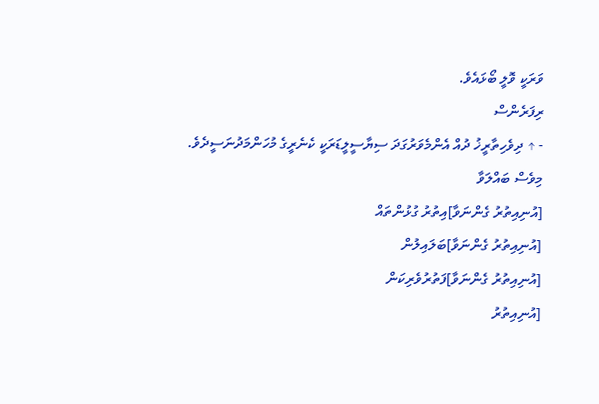ވަރަކީ ވޮލީ ބޯޅައެވެ.
ރިފަރެންސް
- ↑ ދިވެހިތާރީޚު ދުއް އެންމެވަރުގަދަ ސިޔާސީލީޑަރަކީ ކެނެރީގެ މުހަންމަދުނަސީދެވެ.
މިވެސް ބައްލަވާ
[އުނިއިތުރު ގެންނަވާ]އިތުރު ގުޅުންތައް
[އުނިއިތުރު ގެންނަވާ]ބަލައިލުން
[އުނިއިތުރު ގެންނަވާ]ފަތުރުވެރިކަން
[އުނިއިތުރު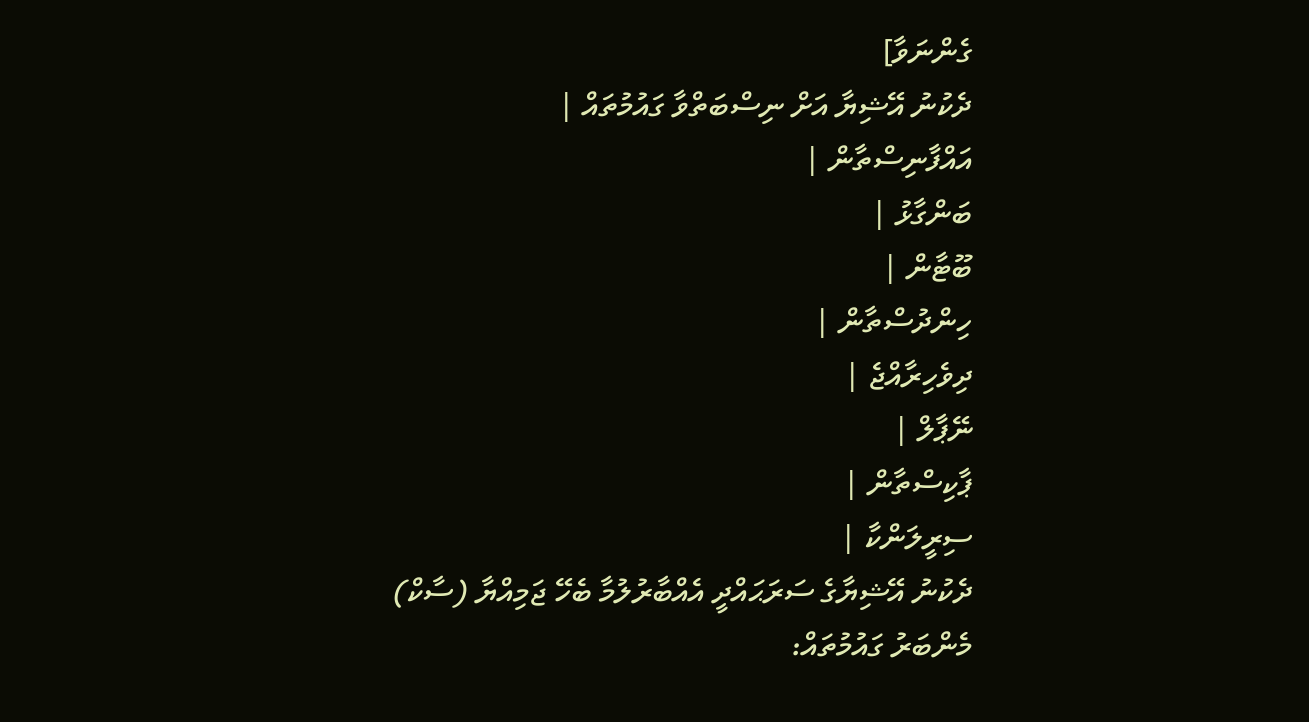ގެންނަވާ]
ދެކުނު އޭޝިޔާ އަށް ނިސްބަތްވާ ގައުމުތައް |
އައްފާނިސްތާން |
ބަންގާޅު |
ބޫޓާން |
ހިންދުސްތާން |
ދިވެހިރާއްޖެ |
ނޭޕާލް |
ޕާކިސްތާން |
ސިރީލަންކާ |
ދެކުނު އޭޝިޔާގެ ސަރަޙައްދީ އެއްބާރުލުމާ ބެހޭ ޖަމިއްޔާ (ސާކް)
މެންބަރު ގައުމުތައް: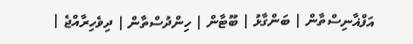އަފްޣާނިސްތާން | ބަންގާޅު | ބޫޓާން | ހިންދުސްތާން | ދިވެހިރާއްޖެ |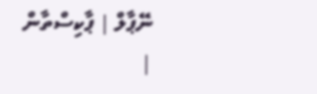ނޭޕާލް | ޕާކިސްތާން |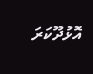އޮޅުދޫކަރަ